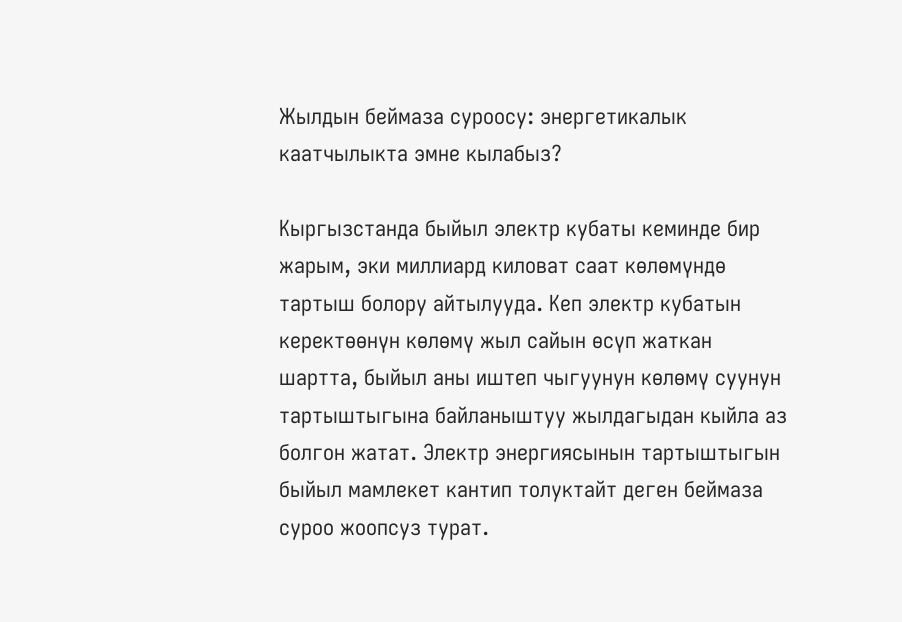Жылдын беймаза суроосу: энергетикалык каатчылыкта эмне кылабыз?

Кыргызстанда быйыл электр кубаты кеминде бир жарым, эки миллиард киловат саат көлөмүндө тартыш болору айтылууда. Кеп электр кубатын керектөөнүн көлөмү жыл сайын өсүп жаткан шартта, быйыл аны иштеп чыгуунун көлөмү суунун тартыштыгына байланыштуу жылдагыдан кыйла аз болгон жатат. Электр энергиясынын тартыштыгын быйыл мамлекет кантип толуктайт деген беймаза суроо жоопсуз турат.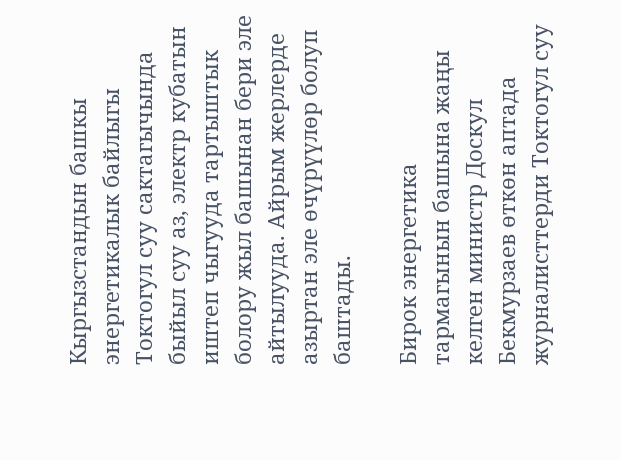Кыргызстандын башкы энергетикалык байлыгы Токтогул суу сактагычында быйыл суу аз, электр кубатын иштеп чыгууда тартыштык болору жыл башынан бери эле айтылууда. Айрым жерлерде азыртан эле өчүрүүлөр болуп баштады.

Бирок энергетика тармагынын башына жаңы келген министр Доскул Бекмурзаев өткөн аптада журналисттерди Токтогул суу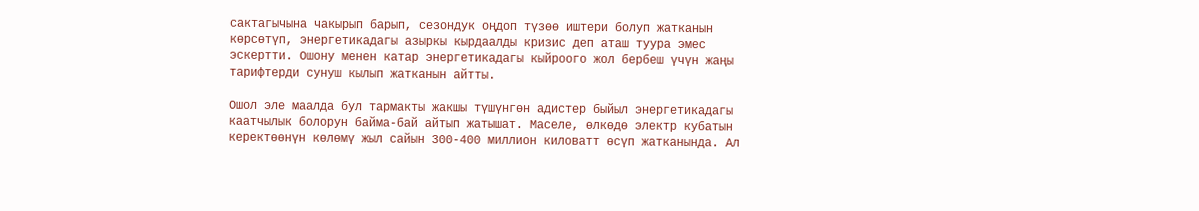сактагычына чакырып барып, сезондук оңдоп түзөө иштери болуп жатканын көрсөтүп, энергетикадагы азыркы кырдаалды кризис деп аташ туура эмес эскертти. Ошону менен катар энергетикадагы кыйроого жол бербеш үчүн жаңы тарифтерди сунуш кылып жатканын айтты.

Ошол эле маалда бул тармакты жакшы түшүнгөн адистер быйыл энергетикадагы каатчылык болорун байма-бай айтып жатышат. Маселе, өлкөдө электр кубатын керектөөнүн көлөмү жыл сайын 300-400 миллион киловатт өсүп жатканында. Ал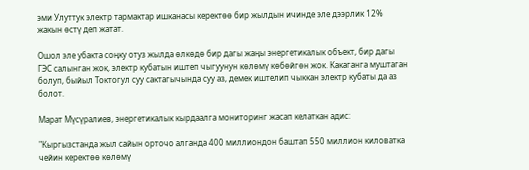эми Улуттук электр тармактар ишканасы керектөө бир жылдын ичинде эле дээрлик 12% жакын өстү деп жатат.

Ошол эле убакта соңку отуз жылда өлкөдө бир дагы жаңы энергетикалык объект, бир дагы ГЭС салынган жок, электр кубатын иштеп чыгуунун көлөмү көбөйгөн жок. Какаганга муштаган болуп, быйыл Токтогул суу сактагычында суу аз, демек иштелип чыккан электр кубаты да аз болот.

Марат Мүсүралиев, энергетикалык кырдаалга мониторинг жасап келаткан адис:

"Кыргызстанда жыл сайын орточо алганда 400 миллиондон баштап 550 миллион киловатка чейин керектөө көлөмү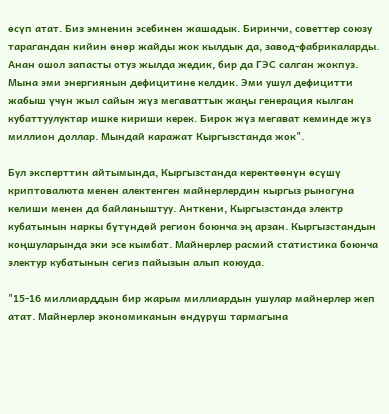өсүп атат. Биз эмненин эсебинен жашадык. Биринчи, советтер союзу тарагандан кийин өнөр жайды жок кылдык да, завод-фабрикаларды. Анан ошол запасты отуз жылда жедик, бир да ГЭС салган жокпуз. Мына эми энергиянын дефицитине келдик. Эми ушул дефицитти жабыш үчүн жыл сайын жүз мегаваттык жаңы генерация кылган кубаттуулуктар ишке кириши керек. Бирок жүз мегават кеминде жүз миллион доллар. Мындай каражат Кыргызстанда жок".

Бул эксперттин айтымында, Кыргызстанда керектөөнүн өсүшү криптовалюта менен алектенген майнерлердин кыргыз рыногуна келиши менен да байланыштуу. Анткени, Кыргызстанда электр кубатынын наркы бүтүндөй регион боюнча эң арзан. Кыргызстандын коңшуларында эки эсе кымбат. Майнерлер расмий статистика боюнча электур кубатынын сегиз пайызын алып коюуда.

"15-16 миллиарддын бир жарым миллиардын ушулар майнерлер жеп атат. Майнерлер экономиканын өндүрүш тармагына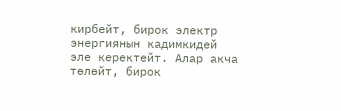кирбейт, бирок электр энергиянын кадимкидей эле керектейт. Алар акча төлөйт, бирок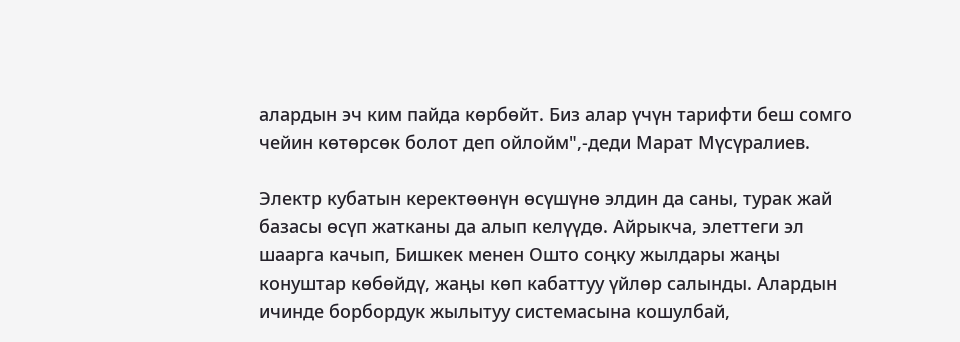алардын эч ким пайда көрбөйт. Биз алар үчүн тарифти беш сомго чейин көтөрсөк болот деп ойлойм",-деди Марат Мүсүралиев.

Электр кубатын керектөөнүн өсүшүнө элдин да саны, турак жай базасы өсүп жатканы да алып келүүдө. Айрыкча, элеттеги эл шаарга качып, Бишкек менен Ошто соңку жылдары жаңы конуштар көбөйдү, жаңы көп кабаттуу үйлөр салынды. Алардын ичинде борбордук жылытуу системасына кошулбай,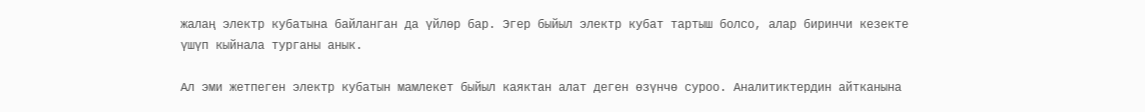жалаң электр кубатына байланган да үйлөр бар. Эгер быйыл электр кубат тартыш болсо, алар биринчи кезекте үшүп кыйнала турганы анык.

Ал эми жетпеген электр кубатын мамлекет быйыл каяктан алат деген өзүнчө суроо. Аналитиктердин айтканына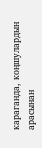караганда, коңшулардын арасынан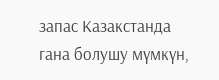запас Казакстанда гана болушу мүмкүн,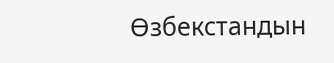Өзбекстандын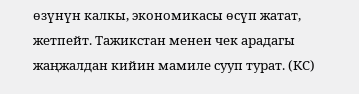өзүнүн калкы, экономикасы өсүп жатат, жетпейт. Тажикстан менен чек арадагы жаңжалдан кийин мамиле сууп турат. (КС)